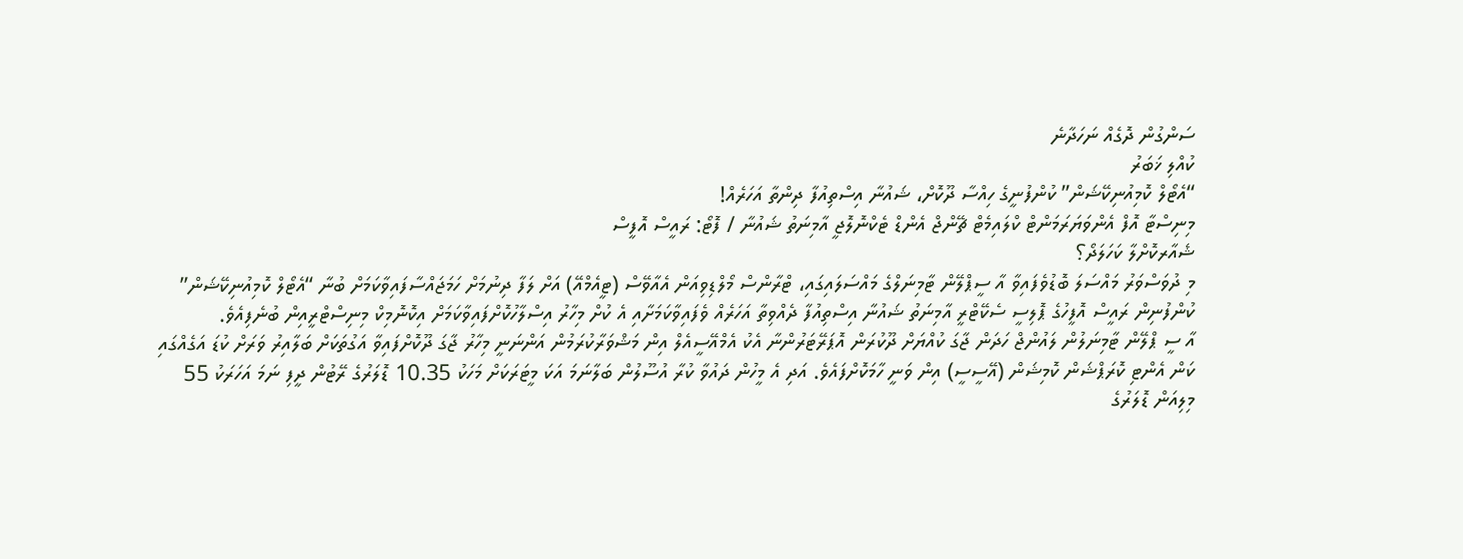ސަންގުން ދޮގެއް ނަހަދާނެ
ކުއްލި ޚަބަރު
“އެޓޯލް ކޮމިއުނިކޭޝަން” ކުންފުނީގެ ހިއްސާ ދޫކޮށް، ޝައުނާ އިސްތިއުފާ ދިންތާ އަހަރެއް!
މިނިސްޓާ އޮފް އެންވަޔަރަމަންޓް ކްލައިމެޓް ޗޭންޖް އެންޑް ޓެކްނޮލޮޖީ އާމިނަތު ޝައުނާ / ފޮޓޯ: ރައީސް އޮފީސް
ޝެއާރކޮށްލާ ކަހަލަދޯ؟
މި ދުވަސްވަރު މައްސަލަ ބޮޑުވެފައިވާ އާ ސީޕްލޭން ޓާމިނަލްގެ މައްސަލައިގައި، ޓްރާންސް މޯލްޑިވިއަން އެއާވޭސް (ޓީއެމްއޭ) އަށް ލަފާ ދިނުމަށް ހަމަޖައްސާފައިވާކަމަށް ބުނާ “އެޓޯލް ކޮމިއުނިކޭޝަން” ކުންފުނިން ރައީސް އޮފީހުގެ ޕޮލިސީ ސެކޭޓްރީ އާމިނަތު ޝައުނާ އިސްތިއުފާ ދެއްވިތާ އަހަރެއް ވެފައިވާކަމަށާއި އެ ކުށް މިހާރު އިސްލާހުކޮށްފައިވާކަމަށް އިކޮނޮމިކް މިނިސްޓްރީއިން ބުނެފިއެވެ.
އާ ސީ ޕްލޭން ޓާމިނަލުން ލައުންޖް ހަދަން ޖާގަ ކުއްޔަށް ދޫކުރަން އޮޕަރޭޓަރުންނާ އެކު އެމްއޭސީއެލް އިން މަޝްވަރާކުރަމުން އަންނަނީ މިހާރު ޖާގަ ދޫކޮށްފައިވާ އަގުތަކަށް ބަލާއިރު ވަރަށް ކުޑަ އަގެއްގައި ކަން އެންޓި ކޮރަޕްޝަން ކޮމިޝަން (އޭސީސީ) އިން ވަނީ ހާމަކޮށްފައެވެ. އަދި އެ މީހުން ދައުވާ ކުރާ އުސޫލުން ބަލާނަމަ އަކަ މީޓަރަކަށް މަހަކު 10.35 ޑޮލަރުގެ ރޭޓުން ދީފި ނަމަ އަހަރަކު 55 މިލިއަން ޑޮލަރުގެ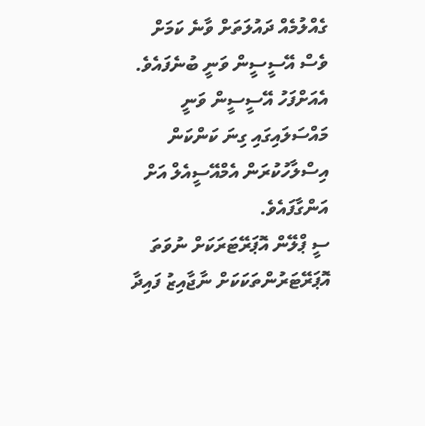ގެއްލުމެއް ދައުލަތަށް ވާނެ ކަމަށް ވެސް އޭސީސީން ވަނީ ބުނެފައެވެ. އެއަށްފަހު އޭސީސީން ވަނީ މައްސަލައިގައި ގިނަ ކަންކަން އިސްލާހުކުރަން އެމްއޭސީއެލް އަށް އަންގާފައެވެ.
ސީ ޕްލޭން އޮޕަރޭޓަރަކަށް ނުވަތަ އޮޕަރޭޓަރުންތަކަކަށް ނާޖާއިޒު ފައިދާ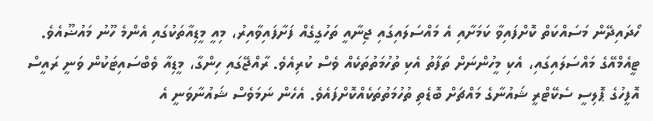ހޯދައިދޭން މަސައްކަތް ކޮށްފައިވާ ކަމަށާއި އެ މައްސަލައިގައި ޖިނާއީ ތަހުގީގެއް ފަށާފައިވާއިރު، މިއީ މީޑިއާތަކުގައި އެންމެ ހޫނު މައުޟޫއެވެ. ޓީއެމްއޭގެ މައްސަލައިގައި، އެކި މީހުންނަށް ތަފާތު އެކި ތުހުމަތުތަކެއް ވެސް ކުރިއެވެ. ރާއްޖޭގައި ހިންގާ، މީޑިއާ ވެބްސައިޓަކުން ވަނީ ރައީސް އޮފީހުގެ ޕޮލިސީ ސެކޭޓްރީ ޝައުނާގެ މައްޗަށް ބޮޑެތި ތުހުމަތުތަކެއްކޮށްފައެވެ. އެހެން ނަމަވެސް ޝައުނާވަނީ އެ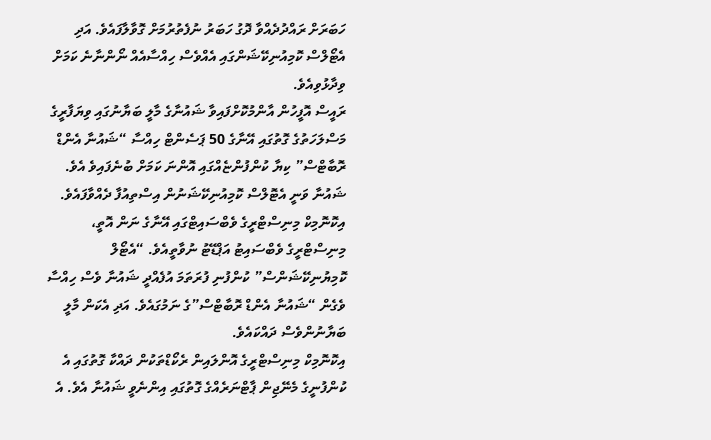ހަބަރަށް ރައްދުދެއްވާ ދޮގު ހަބަރު ނުފެތުރުމަށް ގޮވާލާފައެވެ. އަދި އެޓޯލްސް ކޮމިއުނިކޭޝަންގައި އެއްވެސް ހިއްސާއެއް ނޯންނާނެ ކަމަށް ވިދާޅުވިއެވެ.
ރައީސް އޮފީހުން އާންމުކޮށްފައިވާ ޝައުނާގެ މާލީ ބަޔާނުގައި ވިޔަފާރީގެ މަސްލަހަތުގެ ގޮތުގައި އޭނާގެ 50 ޕަސެންޓް ހިއްސާ “ޝައުނާ އެންޑް ރޮބާޓްސް” ކިޔާ ކުންފުންޏެއްގައި އޮންނަ ކަމަށް ބުނެފައިވެ އެވެ.
ޝައުނާ ވަނީ އެޓޮލްސް ކޮމިއުނިކޭޝަނުން އިސްތިއުފާ ދެއްވާފައެވެ. އިކޮނޮމިކް މިނިސްޓްރީގެ ވެބްސައިޓްގައި އޭނާގެ ނަން އޮތީ، މިނިސްޓްރީގެ ވެބްސައިޓު އަޕްޑޭޓު ނުވާތީއެވެ. “އެޓޯލް ކޮމިޔުނިކޭޝަންސް” ކުންފުނި ފުރަތަމަ އުފެއްދީ ޝައުނާ ވެސް ހިއްސާ ވެގެން “ޝައުނާ އެންޑް ރޮބާޓްސް”ގެ ނަމުގައެވެ. އަދި އެކަން މާލީ ބަޔާނުންވެސް ދައްކައެވެ.
އިކޮނޮމިކް މިނިސްޓްރީގެ އޮންލައިން ރެކޯޑްތަކުން ދައްކާ ގޮތުގައި އެ ކުންފުނީގެ މެނޭޖިން ޕާޓްނަރެއްގެ ގޮތުގައި އިންނެވީ ޝައުނާ އެވެ. އެ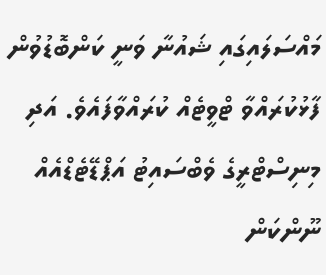މައްސަލައިގައި ޝައުނާ ވަނީ ކަންބޮޑުވުން ފާޅުކުރައްވާ ޓްވީޓެއް ކުރައްވާފައެވެ. އަދި މިނިސްޓްރީގެ ވެބްސައިޓު އަޕްޑޭޓެޑްއެއް ނޫންކަން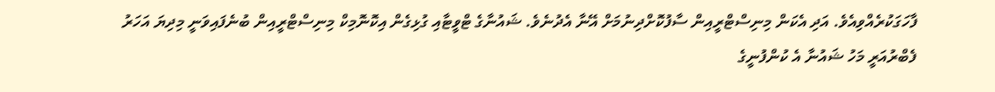ފާހަގަކުރެއްވިއެވެ. އަދި އެކަން މިނިސްޓްރީއިން ސާފުކޮށްދިނުމަށް އޭނާ އެދުނެވެ. ޝައުނާގެ ޓްވީޓާއި ގުޅިގެން އިކޮނޮމިކް މިނިސްޓްރީއިން ބުނެފައިވަނީ މިދިޔަ އަހަރު ފެބްރުއަރީ މަހު ޝައުނާ އެ ކުންފުނީގެ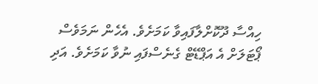ހިއްސާ ދޫކޮށްލާފައިވާ ކަމަށެވެ. އެހެން ނަމަވެސް ޕޯޓަލަށް އެ އަޕްޑޭޓް ގެނެސްފައި ނުވާ ކަމަށެވެ. އަދި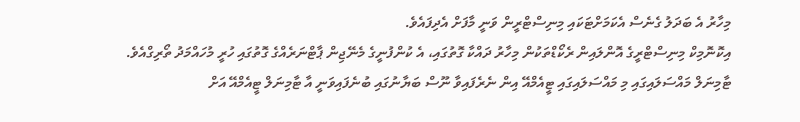މިހާރު އެ ބަދަލު ގެނެސް އެކަމަށްޓަކައި މިނިސްޓްރީން ވަނީ މާފަށް އެދިފައެވެ.
އިކޮނޮމިކް މިނިސްޓްރީގެ އޮންލައިން ރެކޯޑްތަކުން މިހާރު ދައްކާ ގޮތުގައި، އެ ކުންފުނީގެ މެނޭޖިން ޕާޓްނަރެއްގެ ގޮތުގައި ހުރީ މުހައްމަދު ތޯރިގްއެވެ.
ޓާމިނަލް މައްސަލައިގައި މި މައްސަލައިގައި ޓީއެމްއޭ އިން ނެރެފައިވާ ނޫސް ބަޔާނުގައި ބުނެފައިވަނީ އާ ޓާމިނަލް ޓީއެމްއޭ އަށް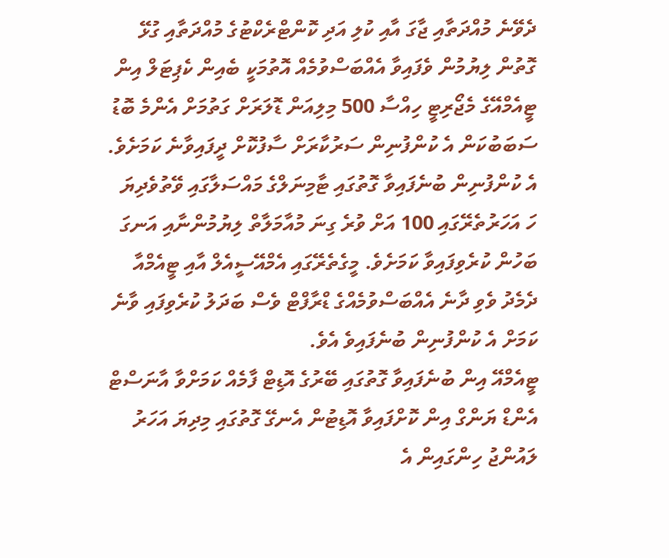ދެވޭނެ މުއްދަތާއި ޖާގަ އާއި ކުލި އަދި ކޮންޓްރެކްޓުގެ މުއްދަތާއި ގުޅޭ ގޮތުން ލިޔުމުން ވެފައިވާ އެއްބަސްވުމެއް އޮތުމަކީ ބެއިން ކެޕިޓަލް އިން ޓީއެމްއޭގެ މެޖޯރިޓީ ހިއްސާ 500 މިލިއަން ޑޮލަރަށް ގަތުމަށް އެންމެ ބޮޑު ސަބަބުކަން އެ ކުންފުނިން ސަރުކާރަށް ސާފުކޮށް ދީފައިވާނެ ކަމަށެވެ.
އެ ކުންފުނިން ބުނެފައިވާ ގޮތުގައި ޓާމިނަލްގެ މައްސަލާގައި ވޭތުވެދިޔަ ހަ އަހަރުތެރޭގައި 100 އަށް ވުރެ ގިނަ މުއާމަލާތް ލިޔުމުންނާއި އަނގަ ބަހުން ކުރެވިފައިވާ ކަމަށެވެ. މީގެތެރޭގައި އެމްއޭސީއެލް އާއި ޓީއެމްއާ ދެމެދު ވެވި ދާނެ އެއްބަސްވުމެއްގެ ޑްރާފްޓް ވެސް ބަދަލު ކުރެވިފައި ވާނެ ކަމަށް އެ ކުންފުނިން ބުނެފައިވެ އެވެ.
ޓީއެމްއޭ އިން ބުނެފައިވާ ގޮތުގައި ބޭރުގެ އޮޑިޓް ފާމެއް ކަމަށްވާ އާނަސްޓް އެންޑް ޔަންގް އިން ކޮށްފައިވާ އޮޑިޓުން އެނގޭ ގޮތުގައި މިދިޔަ އަހަރު ލައުންޖު ހިންގައިން އެ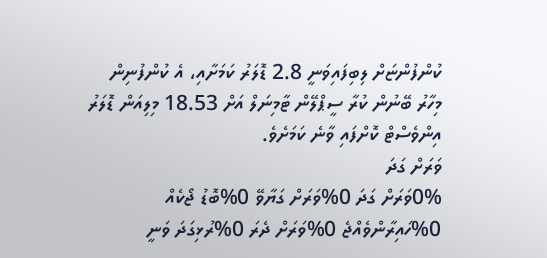ކުންފުންޏަށް ލިބިފައިވަނީ 2.8 ޑޮލަރު ކަމަށާއި، އެ ކުންފުނިން މިހާރު ބޭނުން ކުރާ ސީޕްލޭން ޓާމިނަލް އަށް 18.53 މިލިއަން ޑޮލަރު އިންވެސްޓް ކޮށްފައި ވާނެ ކަމަށެވެ.
ވަރަށް ގަދަ
0%ވަރަށް ގަދަ 0%ވަރަށް ގަޔާވޭ 0%ބޮޑު ޖޯކެއް 0%ހައިރާންވެއްޖެ 0%ވަރަށް ދެރަ 0%ރުޅިގަދަ ވަނީ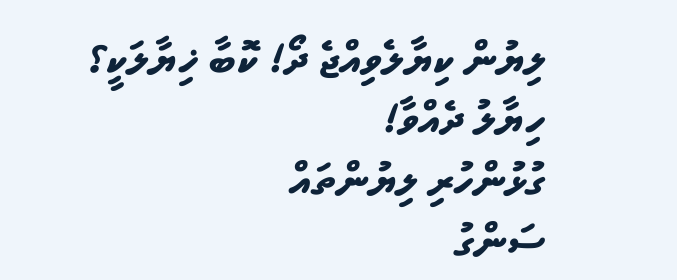ލިޔުން ކިޔާލެވިއްޖެ ދޯ! ކޮބާ ޚިޔާލަކީ؟
ހިޔާލު ދެއްވާ!
ގުޅުންހުރި ލިޔުންތައް
ސަންގު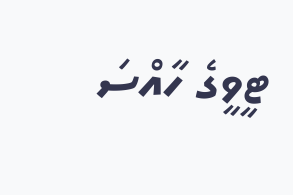ޓީވީގެ ހާއްސަ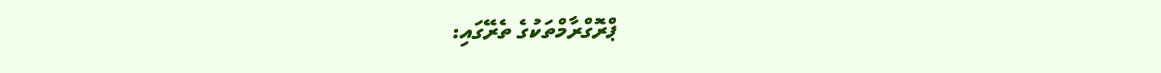ޕްރޮގްރާމްތަކުގެ ތެރޭގައި: